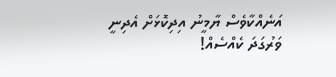އަނެއްކާވެސް ޔާމީނު އިދިކޮޅަށް އެދިނީ ވަރުގަދަ ކެއްސެއް!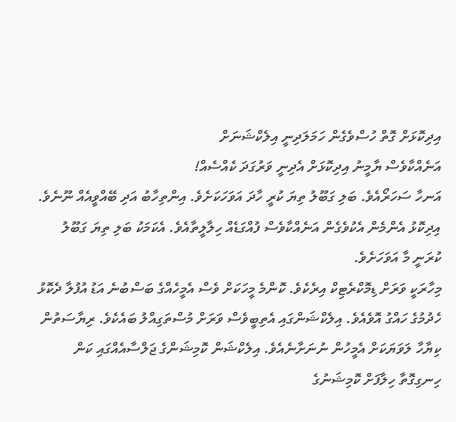އިދިކޮޅަށް ގޮތް ހުސްވެގެން ހަމަލަދިނީ އިލެކްޝަނަށް
އަނެއްކާވެސް ޔާމީނު އިދިކޮޅަށް އެދިނީ ވަރުގަދަ ކެއްސެއް!
އަނހާ ސަހަރޯއެވެ. ބަލި ގަބޫލު ތިޔަ ކުރީ ހާދަ އަވަހަކަށެވެ. އިންތިހާބު އަދި ބޭއްވީއެއް ނޫނެވެ. އިދިކޮޅު އެންމެން އެކުވެގެން އަނެއްކާވެސް ފުއްގަޑެއް ހިލާލީތާއެވެ. އެކަމަކު ބަލި ތިޔަ ގަބޫލު ކުރަނީ މާ އަވަހަށެވެ.
މިހާރަކީ ވަރަށް ޑިމޮކްރެޓިކް އިރެކެވެ. ކޮންމެ މީހަކަށް ވެސް އެމީހެއްގެ ބަސްބުނެ އަޑު އުފުލާ ދެކޮޅު ހެދުމުގެ ހައްގު އޮވެއެވެ. އިލެކްޝަންގައި އެތިބީވެސް ވަރަށް މުސްތަގިއްލު ބައެކެވެ. ރިޔާސަތުން ކިޔާހާ ލަވަޔަކަށް އެމީހުން ނުނަށާނެއެވެ. އިލެކްޝަން ކޮމިޝަންގެ ޖަލްސާއެއްގައި ކަން ހިނގިގޮތާ ހިލާފަށް ކޮމިޝަނުގެ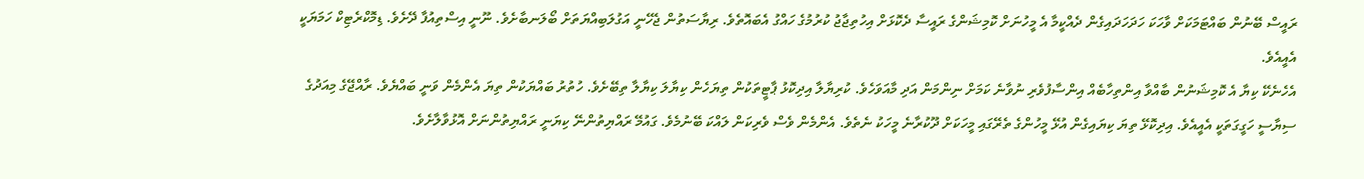ރައީސް ބޭނުން ބައްޓަމަކަށް ވާހަކަ ހަދަހަދައިގެން ދެއްކީމާ އެ މީހުނަށް ކޮމިޝަންގެ ރައީސާ ދެކޮޅަށް އިހުތިޖާޖު ކުރުމުގެ ހައްގު އެބައޮތެވެ. ރިޔާސަތުން ޖެހޭނީ އަގުލަބިއްޔަތަށް ބޯލަނބާށެވެ. ނޫނީ އިސްތިއުފާ ދޭށެވެ. ޑިމޮކްރެޓިކް ހަމަޔަކީ އެއީއެވެ.
އެހެނެކޭ ކިޔާ އެ ކޮމިޝަނުން ބާއްވާ އިންތިހާބެއް އިންސާފުވެރި ނުވާނެ ކަމަށް ނިންމަން އަދި މާއަވަހެވެ. ކުރިޔާލާ އިދިކޮޅު ޕާޓީތަކުން ތިޔަހެން ކިޔާލަ ކިޔާލާ ތިބޭށެވެ. ހުތުރު ބައްޔަކުން ތިޔަ އެންމެން ވަނީ ބައްޔެވެ. ރާއްޖޭގެ މިއަދުގެ ސިޔާސީ ހަގީގަތަކީ އެއީއެވެ. އިދިކޮޅޭ ތިޔަ ކިޔައިގެން އުޅޭ މީހުންގެ ތެރޭގައި މީހަކަށް ދޫކުރާނެ މީހަކު ނެތެވެ. އެންމެން ވެސް ވެރިކަން ލައްކަ ބޭނުމެވެ. ގައުމޭ ރައްޔިތުންނޭ ކިޔަނީ ރައްޔިތުންނަށް އޮޅުވާލާށެވެ.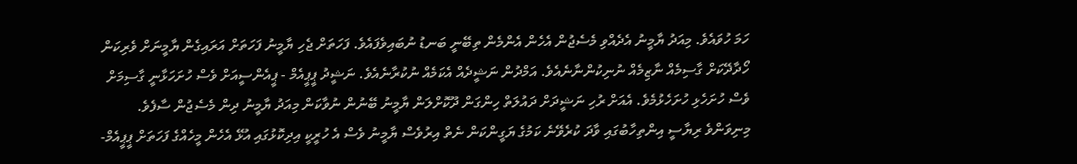ހަމަ ހުވައެވެ. މިއަދު ޔާމީނު އެދެއްވި މެސެޖުން އެހެން އެންމެން ތިބޭނީ ބަނޑު ނުބައިވެފައެވެ. ފަހަތަށް ޖެހި ޔާމީނު ފަހަތަށް އަރައިގެން ޔާމީނަށް ވެރިކަން ހޯދާދޭކަށް ގާސިމެއް ނާޒިމެއް ނުނިކުންނާނެއެވެ. އަމްދުން ނަޝީދެއް އެކަމެއް ނުކުރާނެއެވެ. ނަޝީދު ޕީޕީއެމް - ޕީއެންސީއަށް ވެސް ހުށަހަޅާނީ ގާސިމަށް ވެސް ހުށަހެޅި ހުށަހެޅުމެވެ. އެއަށް ރުހި ނަޝީދަށް ދައުލަތް ހިންގަން ދޫކޮށްލަން ޔާމީނު ބޭނުން ނުވާކަން މިއަދު ޔާމީނު ދިން މެސެޖުން ސާފެވެ.
މިނިވަންވެ ރިޔާސީ އިންތިހާބުގައި ވާދަ ކުރެވޭނެ ކަމުގެ ޔަގީންކަން ނެތް އިރުވެސް ޔާމީނު ވެސް އެ ހުރީކީ އިދިކޮޅުގައި އުޅޭ އެހެން މީހެއްގެ ފަހަތަށް ޕީޕީއެމް-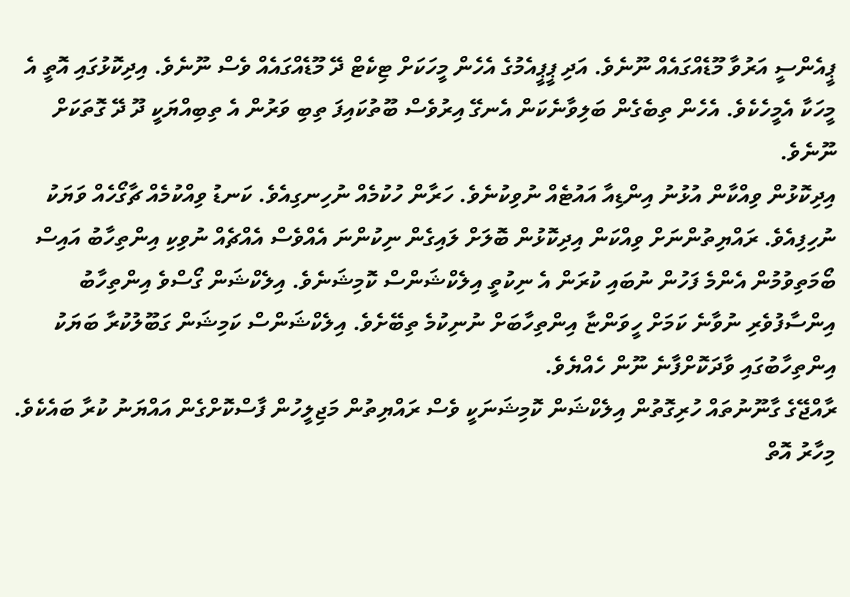ޕީއެންސީ އަރުވާ މޫޑެއްގައެއް ނޫނެވެ. އަދި ޕީޕީއެމުގެ އެހެން މީހަކަށް ޓިކެޓް ދޭ މޫޑެއްގައެއް ވެސް ނޫނެވެ. އިދިކޮޅުގައި އޮތީ އެ މީހަކާ އެމީހެކެވެ. އެހެން ތިބެގެން ބަލިވާނެކަން އެނގޭ އިރުވެސް ބޫތުކައިފަ ތިބި ވަރުން އެ ތިބިއްޔަކީ ދޫ ދޭ ގޮތަކަށް ނޫނެވެ.
އިދިކޮޅުން ވިއްކާން އުޅުނު އިންޑިއާ އައުޓެއް ނުވިކުނެވެ. ހަރާން ހުކުމެއް ނުހިނގިއެވެ. ކަނޑު ވިއްކުމެއް ޗާގޯހެއް ވަޔަކު ނުހިފިއެވެ. ރައްޔިތުންނަށް ވިއްކަން އިދިކޮޅުން ބޮލަށް ލައިގެން ނިކުންނަ އެއްވެސް އެއްޗެއް ނުވިކި އިންތިހާބު އައިސް ބޯމަތިވުމުން އެންމެ ފަހުން ނުބައި ކުރަން އެ ނިކުތީ އިލެކްޝަންސް ކޮމިޝަނެވެ. އިލެކްޝަން ގޯސްވެ އިންތިހާބު އިންސާފުވެރި ނުވާނެ ކަމަށް ހީވަންޏާ އިންތިހާބަށް ނުނިކުމެ ތިބޭށެވެ. އިލެކްޝަންސް ކަމިޝަން ގަބޫލުކުރާ ބަޔަކު އިންތިހާބުގައި ވާދަކޮށްފާނެ ނޫން ހެއްޔެވެ.
ރާއްޖޭގެ ގާނޫނުތައް ހުރިގޮތުން އިލެކްޝަން ކޮމިޝަނަކީ ވެސް ރައްޔިތުން މަޖިލީހުން ފާސްކޮށްގެން އައްޔަނު ކުރާ ބައެކެވެ. މިހާރު އޮތް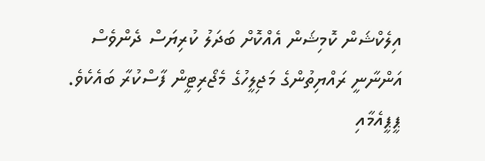އިލެކްޝަން ކޮމިޝަން އެއްކޮށް ބަދަލު ކުރިޔަސް ދެންވެސް އަންނާނީ ރައްޔިތުންގެ މަޖިލީހުގެ މެޖޯރިޓީން ފާސްކުރާ ބައެކެވެ. ޕީޕީއެމާއި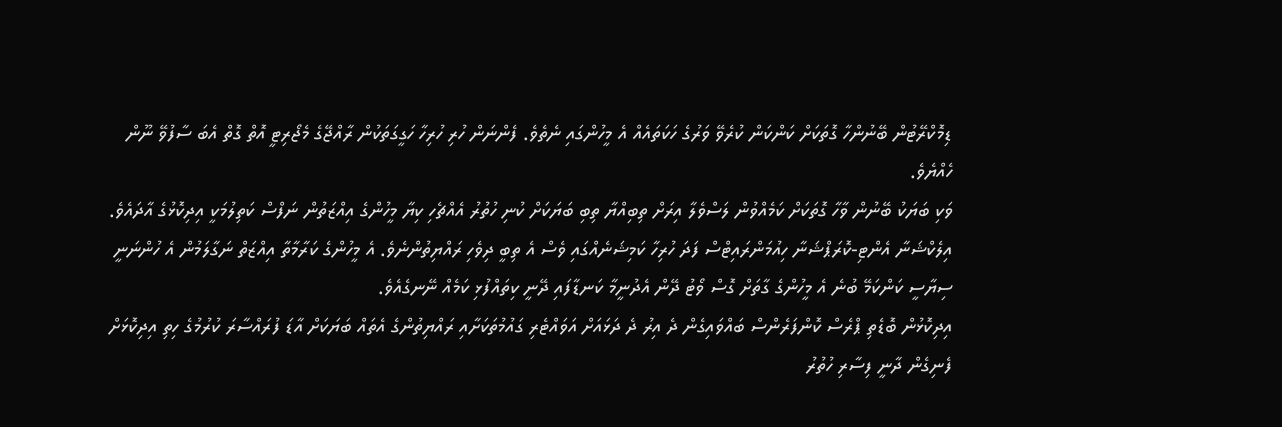ޑިމޮކްރޭޓުން ބޭނުންހާ ގޮތަކަށް ކަންކަން ކުރެވޭ ވަރުގެ ހަކަތައެއް އެ މީހުންގައި ނެތެވެ. ފެންނަން ހުރި ހުރިހާ ހަގީގަތަކުން ރާއްޖޭގެ މެޖޯރިޓީ އޮތް ގޮތް އެބަ ސާފުވޭ ނޫން ހެއްޔެވެ.
ވަކި ބަޔަކު ބޭނުން ވާހާ ގޮތަކަށް ކަމެއްވުން ލަސްވެލާ އިރަށް ތިބިއްޔާ ތިބި ބަޔަކަށް ކުނި ހުތުރު އެއްޗެހި ކިޔާ މީހުންގެ އިއްޒަތުން ނަފްސް ކަތިލުމަކީ އިދިކޮޅުގެ އާދައެވެ. އިލެކްޝަނާ އެންޓި-ކޮރަޕްޝަނާ ހިއުމަންރައިޓްސް ފަދަ ހުރިހާ ކަމިޝަނެއްގައި ވެސް އެ ތިބީ ދިވެހި ރައްޔިތުންނެވެ. އެ މީހުންގެ ކަރާމާތާ އިއްޒަތް ނަގާލަމުން އެ ހުންނަނީ ސިޔާސީ ކަންކަމޭ ބުނެ އެ މީހުންގެ ގާތަށް ގޮސް ވޯޓު ދޭން އެދުނީމާ ކަނޑާފައި ދޭނީ ކިތައްފުޅި ކަމެއް ނޭނގެއެވެ.
އިދިކޮޅުން ބޮޑެތި ޕްރެސް ކޮންފަރެންސް ބައްވައިގެން ދެ އިރު ދެ ދަޅައަށް އަވައްޓެރި ގައުމުތަކަށާއި ރައްޔިތުންގެ އެތައް ބަޔަކަށް އާޑަ ފުރައްސާރަ ކުރުމުގެ ހިތި އިދިކޮޅަށް ފެނިގެން ދާނީ ފިސާރި ހުތުރު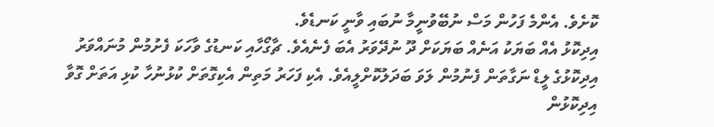ކޮށެވެ. އެންމެ ފަހުން މަސް ނުބޭވުނީމާ ނުބައި ވާނީ ކަނޑެވެ.
އިދިކޮޅު އެއް ބަޔަކު އަނެއް ބަޔަކަށް ދޫ ނުދޭވަރު އެބަ ފެނެއެވެ. ޗާގޯހާއި ކަނޑުގެ ވާހަކަ ފެށުމުން މުނައްވަރު އިދިކޮޅުގެ ލީޑް ނަގާތަން ފެނުމުން ލަވަ ބަދަލުކޮށްލީއެވެ. އެކި ފަހަރު މަތިން އެކިގޮތަށް ކުޅުނުހާ ކުޅި އަތަށް ގޮވާ އިދިކޮޅުން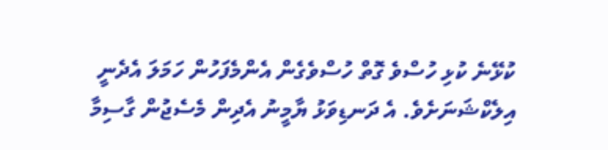ކުޅޭނެ ކުޅި ހުސްވެ ގޮތް ހުސްވެގެން އެންމެފަހުން ހަމަލަ އެދެނީ އިލެކްޝަނަށެވެ. އެ ދަނޑިވަޅު ޔާމީނު އެދިން މެސެޖުން ގާސިމާ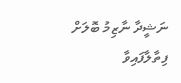ނަޝީދާ ނާޒިމު ބޮލަށް ފިތާލާފައިވާ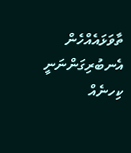ތާވަޅައެއްހެން އެނބުރިގަންނަނީ ކިހނެއް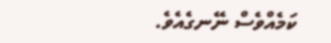ކަމެއްވެސް ނޭނގެއެވެ.